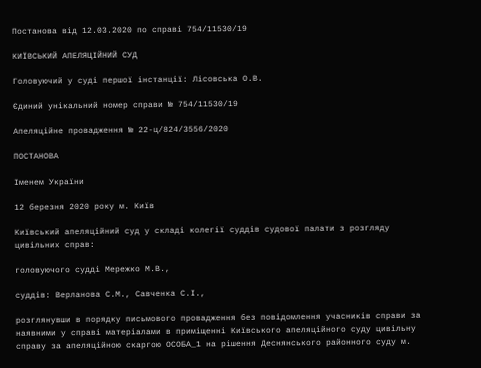Постанова від 12.03.2020 по справі 754/11530/19

КИЇВСЬКИЙ АПЕЛЯЦІЙНИЙ СУД

Головуючий у суді першої інстанції: Лісовська О.В.

Єдиний унікальний номер справи № 754/11530/19

Апеляційне провадження № 22-ц/824/3556/2020

ПОСТАНОВА

Іменем України

12 березня 2020 року м. Київ

Київський апеляційний суд у складі колегії суддів судової палати з розгляду цивільних справ:

головуючого судді Мережко М.В.,

суддів: Верланова С.М., Савченка С.І.,

розглянувши в порядку письмового провадження без повідомлення учасників справи за наявними у справі матеріалами в приміщенні Київського апеляційного суду цивільну справу за апеляційною скаргою ОСОБА_1 на рішення Деснянського районного суду м.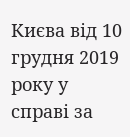Києва від 10 грудня 2019 року у справі за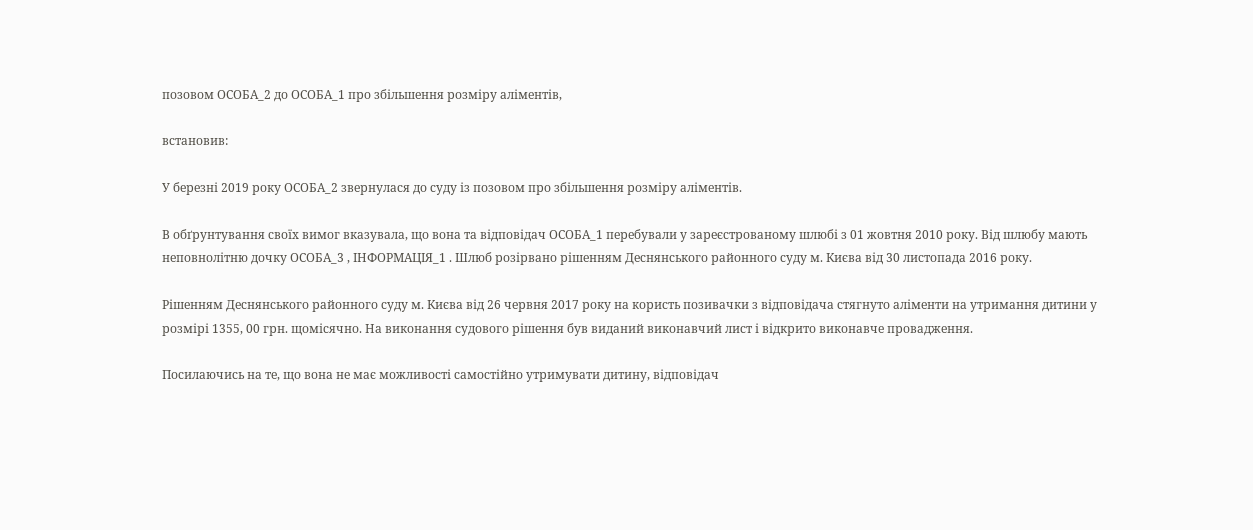позовом ОСОБА_2 до ОСОБА_1 про збільшення розміру аліментів,

встановив:

У березні 2019 року ОСОБА_2 звернулася до суду із позовом про збільшення розміру аліментів.

В обґрунтування своїх вимог вказувала, що вона та відповідач ОСОБА_1 перебували у зареєстрованому шлюбі з 01 жовтня 2010 року. Від шлюбу мають неповнолітню дочку ОСОБА_3 , ІНФОРМАЦІЯ_1 . Шлюб розірвано рішенням Деснянського районного суду м. Києва від 30 листопада 2016 року.

Рішенням Деснянського районного суду м. Києва від 26 червня 2017 року на користь позивачки з відповідача стягнуто аліменти на утримання дитини у розмірі 1355, 00 грн. щомісячно. На виконання судового рішення був виданий виконавчий лист і відкрито виконавче провадження.

Посилаючись на те, що вона не має можливості самостійно утримувати дитину, відповідач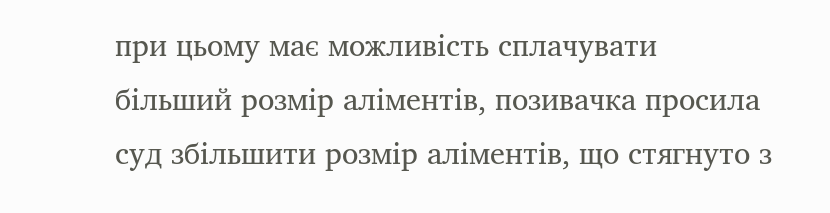при цьому має можливість сплачувати більший розмір аліментів, позивачка просила суд збільшити розмір аліментів, що стягнуто з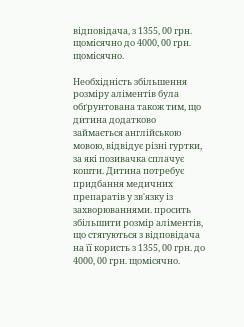відповідача, з 1355, 00 грн. щомісячно до 4000, 00 грн. щомісячно.

Необхідність збільшення розміру аліментів була обґрунтована також тим, що дитина додатково займається англійською мовою, відвідує різні гуртки, за які позивачка сплачує кошти. Дитина потребує придбання медичних препаратів у зв'язку із захворюваннями. просить збільшити розмір аліментів, що стягуються з відповідача на її користь з 1355, 00 грн. до 4000, 00 грн. щомісячно.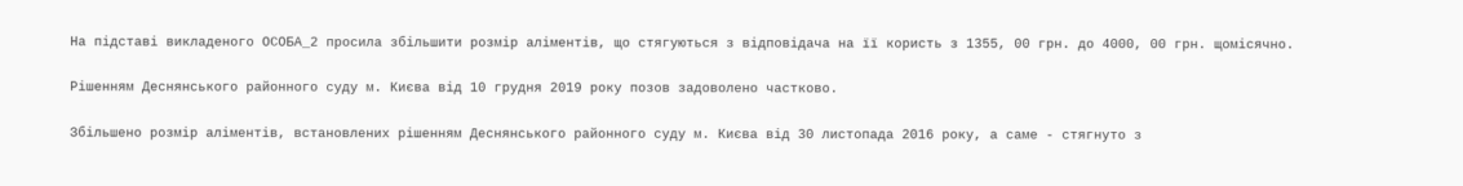На підставі викладеного ОСОБА_2 просила збільшити розмір аліментів, що стягуються з відповідача на її користь з 1355, 00 грн. до 4000, 00 грн. щомісячно.

Рішенням Деснянського районного суду м. Києва від 10 грудня 2019 року позов задоволено частково.

Збільшено розмір аліментів, встановлених рішенням Деснянського районного суду м. Києва від 30 листопада 2016 року, а саме - стягнуто з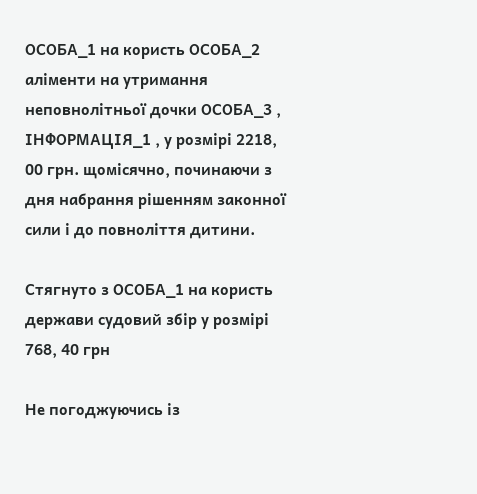ОСОБА_1 на користь ОСОБА_2 аліменти на утримання неповнолітньої дочки ОСОБА_3 , ІНФОРМАЦІЯ_1 , у розмірі 2218, 00 грн. щомісячно, починаючи з дня набрання рішенням законної сили і до повноліття дитини.

Стягнуто з ОСОБА_1 на користь держави судовий збір у розмірі 768, 40 грн

Не погоджуючись із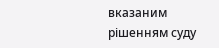вказаним рішенням суду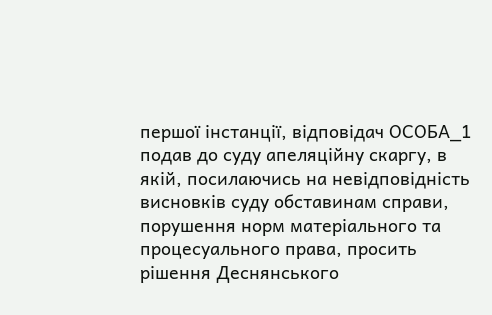першої інстанції, відповідач ОСОБА_1 подав до суду апеляційну скаргу, в якій, посилаючись на невідповідність висновків суду обставинам справи, порушення норм матеріального та процесуального права, просить рішення Деснянського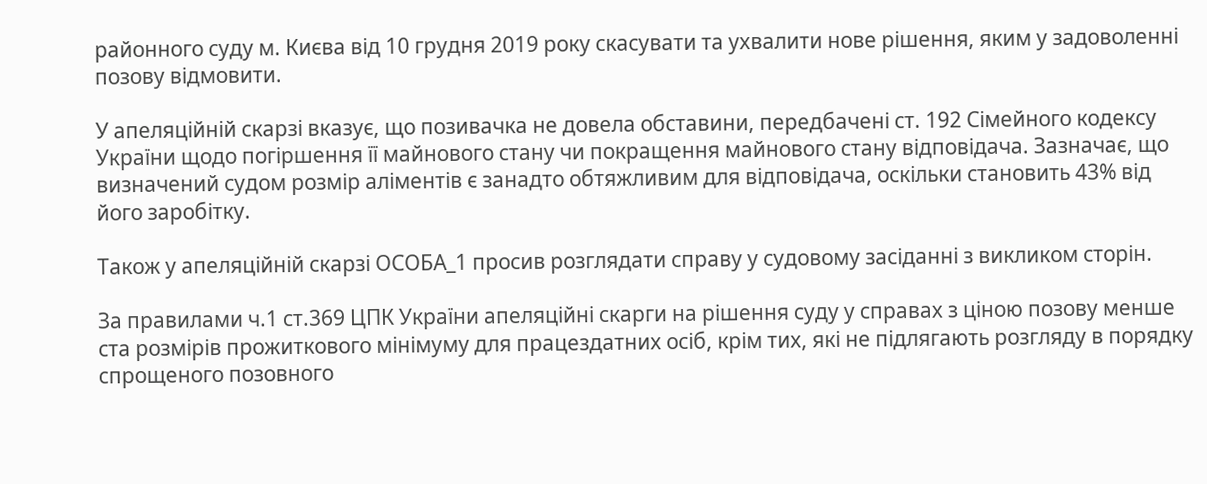районного суду м. Києва від 10 грудня 2019 року скасувати та ухвалити нове рішення, яким у задоволенні позову відмовити.

У апеляційній скарзі вказує, що позивачка не довела обставини, передбачені ст. 192 Сімейного кодексу України щодо погіршення її майнового стану чи покращення майнового стану відповідача. Зазначає, що визначений судом розмір аліментів є занадто обтяжливим для відповідача, оскільки становить 43% від його заробітку.

Також у апеляційній скарзі ОСОБА_1 просив розглядати справу у судовому засіданні з викликом сторін.

За правилами ч.1 ст.369 ЦПК України апеляційні скарги на рішення суду у справах з ціною позову менше ста розмірів прожиткового мінімуму для працездатних осіб, крім тих, які не підлягають розгляду в порядку спрощеного позовного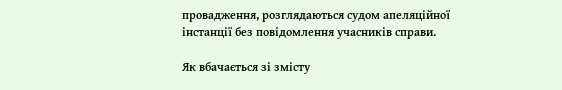провадження, розглядаються судом апеляційної інстанції без повідомлення учасників справи.

Як вбачається зі змісту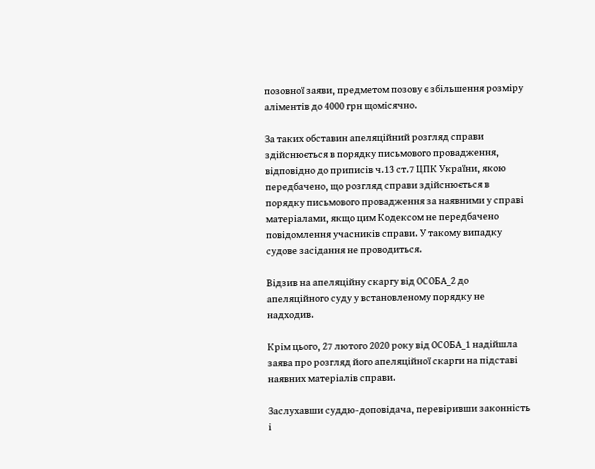позовної заяви, предметом позову є збільшення розміру аліментів до 4000 грн щомісячно.

За таких обставин апеляційний розгляд справи здійснюється в порядку письмового провадження, відповідно до приписів ч.13 ст.7 ЦПК України, якою передбачено, що розгляд справи здійснюється в порядку письмового провадження за наявними у справі матеріалами, якщо цим Кодексом не передбачено повідомлення учасників справи. У такому випадку судове засідання не проводиться.

Відзив на апеляційну скаргу від ОСОБА_2 до апеляційного суду у встановленому порядку не надходив.

Крім цього, 27 лютого 2020 року від ОСОБА_1 надійшла заява про розгляд його апеляційної скарги на підставі наявних матеріалів справи.

Заслухавши суддю-доповідача, перевіривши законність і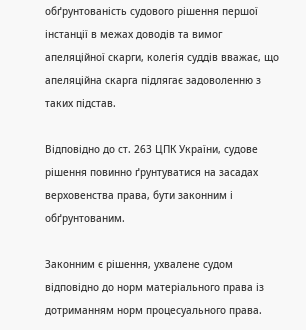обґрунтованість судового рішення першої інстанції в межах доводів та вимог апеляційної скарги, колегія суддів вважає, що апеляційна скарга підлягає задоволенню з таких підстав.

Відповідно до ст. 263 ЦПК України, судове рішення повинно ґрунтуватися на засадах верховенства права, бути законним і обґрунтованим.

Законним є рішення, ухвалене судом відповідно до норм матеріального права із дотриманням норм процесуального права.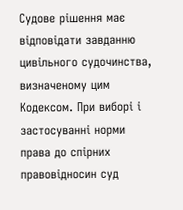Судове рішення має відповідати завданню цивільного судочинства, визначеному цим Кодексом. При виборі і застосуванні норми права до спірних правовідносин суд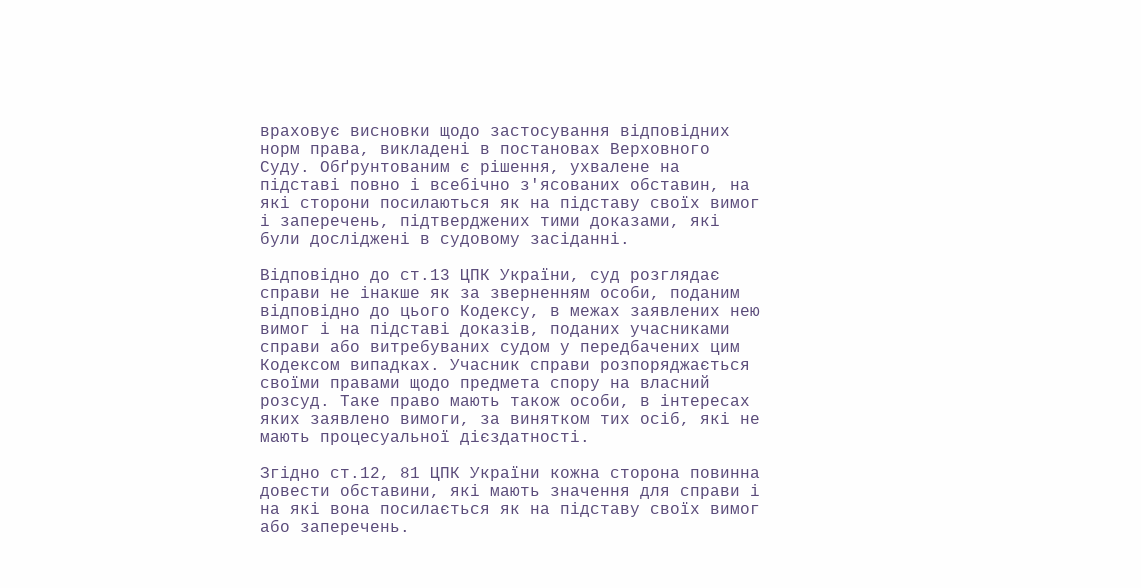враховує висновки щодо застосування відповідних норм права, викладені в постановах Верховного Суду. Обґрунтованим є рішення, ухвалене на підставі повно і всебічно з'ясованих обставин, на які сторони посилаються як на підставу своїх вимог і заперечень, підтверджених тими доказами, які були досліджені в судовому засіданні.

Відповідно до ст.13 ЦПК України, суд розглядає справи не інакше як за зверненням особи, поданим відповідно до цього Кодексу, в межах заявлених нею вимог і на підставі доказів, поданих учасниками справи або витребуваних судом у передбачених цим Кодексом випадках. Учасник справи розпоряджається своїми правами щодо предмета спору на власний розсуд. Таке право мають також особи, в інтересах яких заявлено вимоги, за винятком тих осіб, які не мають процесуальної дієздатності.

Згідно ст.12, 81 ЦПК України кожна сторона повинна довести обставини, які мають значення для справи і на які вона посилається як на підставу своїх вимог або заперечень.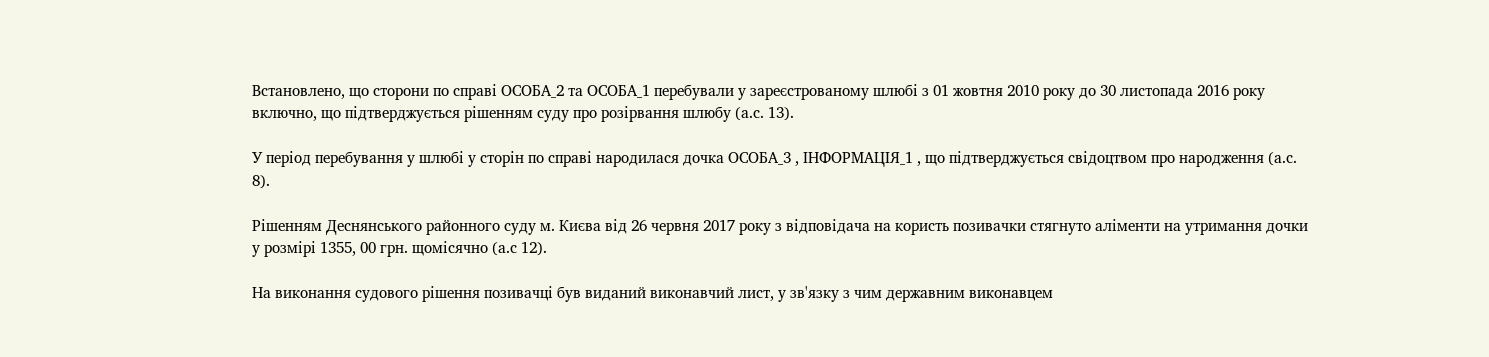Встановлено, що сторони по справі ОСОБА_2 та ОСОБА_1 перебували у зареєстрованому шлюбі з 01 жовтня 2010 року до 30 листопада 2016 року включно, що підтверджується рішенням суду про розірвання шлюбу (а.с. 13).

У період перебування у шлюбі у сторін по справі народилася дочка ОСОБА_3 , ІНФОРМАЦІЯ_1 , що підтверджується свідоцтвом про народження (а.с. 8).

Рішенням Деснянського районного суду м. Києва від 26 червня 2017 року з відповідача на користь позивачки стягнуто аліменти на утримання дочки у розмірі 1355, 00 грн. щомісячно (а.с 12).

На виконання судового рішення позивачці був виданий виконавчий лист, у зв'язку з чим державним виконавцем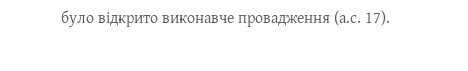було відкрито виконавче провадження (а.с. 17).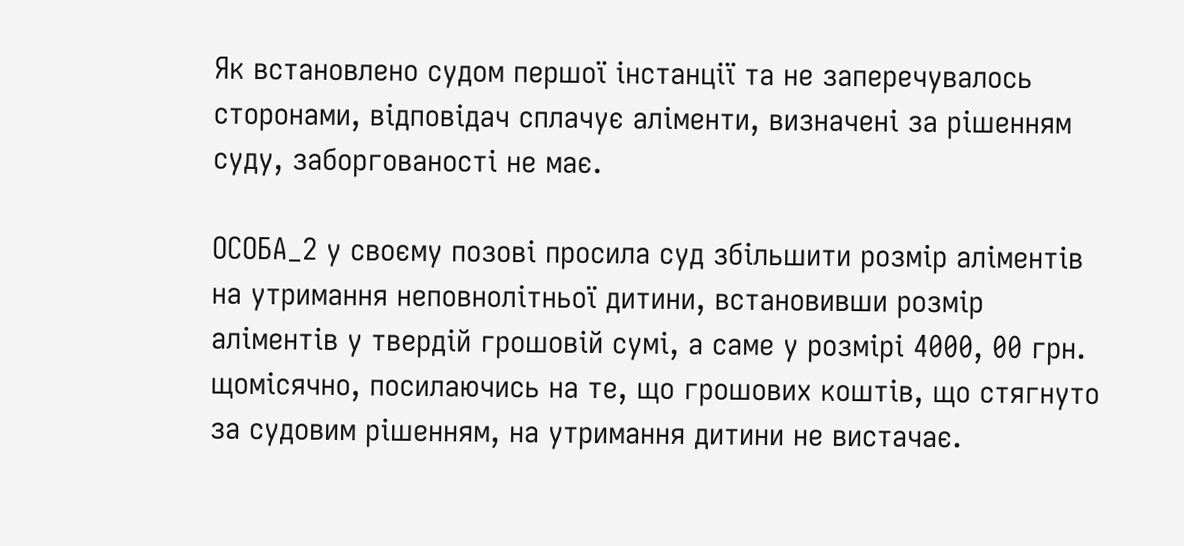Як встановлено судом першої інстанції та не заперечувалось сторонами, відповідач сплачує аліменти, визначені за рішенням суду, заборгованості не має.

ОСОБА_2 у своєму позові просила суд збільшити розмір аліментів на утримання неповнолітньої дитини, встановивши розмір аліментів у твердій грошовій сумі, а саме у розмірі 4000, 00 грн. щомісячно, посилаючись на те, що грошових коштів, що стягнуто за судовим рішенням, на утримання дитини не вистачає.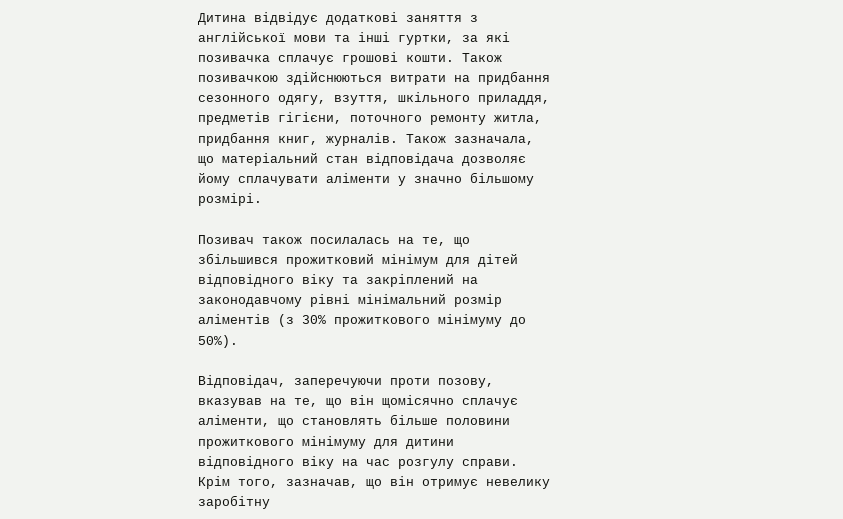Дитина відвідує додаткові заняття з англійської мови та інші гуртки, за які позивачка сплачує грошові кошти. Також позивачкою здійснюються витрати на придбання сезонного одягу, взуття, шкільного приладдя, предметів гігієни, поточного ремонту житла, придбання книг, журналів. Також зазначала, що матеріальний стан відповідача дозволяє йому сплачувати аліменти у значно більшому розмірі.

Позивач також посилалась на те, що збільшився прожитковий мінімум для дітей відповідного віку та закріплений на законодавчому рівні мінімальний розмір аліментів (з 30% прожиткового мінімуму до 50%).

Відповідач, заперечуючи проти позову, вказував на те, що він щомісячно сплачує аліменти, що становлять більше половини прожиткового мінімуму для дитини відповідного віку на час розгулу справи. Крім того, зазначав, що він отримує невелику заробітну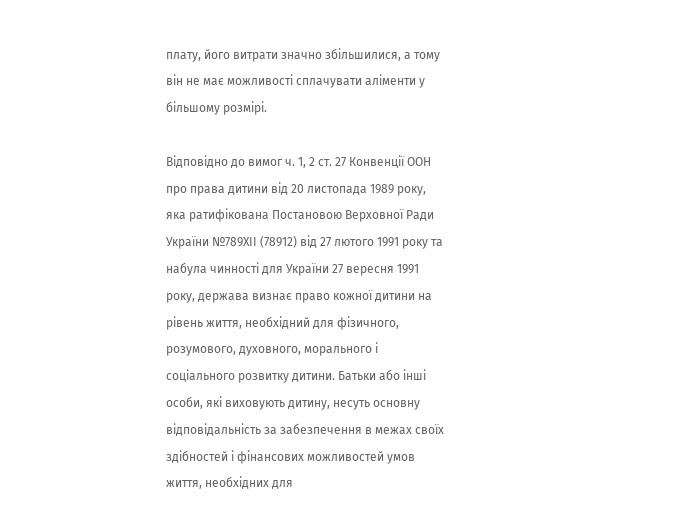плату, його витрати значно збільшилися, а тому він не має можливості сплачувати аліменти у більшому розмірі.

Відповідно до вимог ч. 1, 2 ст. 27 Конвенції ООН про права дитини від 20 листопада 1989 року, яка ратифікована Постановою Верховної Ради України №789ХІІ (78912) від 27 лютого 1991 року та набула чинності для України 27 вересня 1991 року, держава визнає право кожної дитини на рівень життя, необхідний для фізичного, розумового, духовного, морального і соціального розвитку дитини. Батьки або інші особи, які виховують дитину, несуть основну відповідальність за забезпечення в межах своїх здібностей і фінансових можливостей умов життя, необхідних для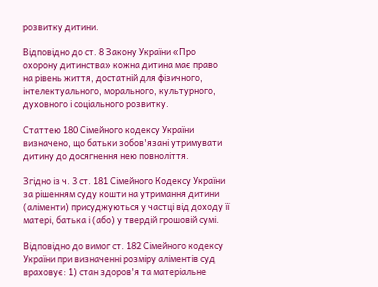розвитку дитини.

Відповідно до ст. 8 Закону України «Про охорону дитинства» кожна дитина має право на рівень життя, достатній для фізичного, інтелектуального, морального, культурного, духовного і соціального розвитку.

Статтею 180 Сімейного кодексу України визначено, що батьки зобов'язані утримувати дитину до досягнення нею повноліття.

Згідно із ч. 3 ст. 181 Сімейного Кодексу України за рішенням суду кошти на утримання дитини (аліменти) присуджуються у частці від доходу її матері, батька і (або) у твердій грошовій сумі.

Відповідно до вимог ст. 182 Сімейного кодексу України при визначенні розміру аліментів суд враховує: 1) стан здоров'я та матеріальне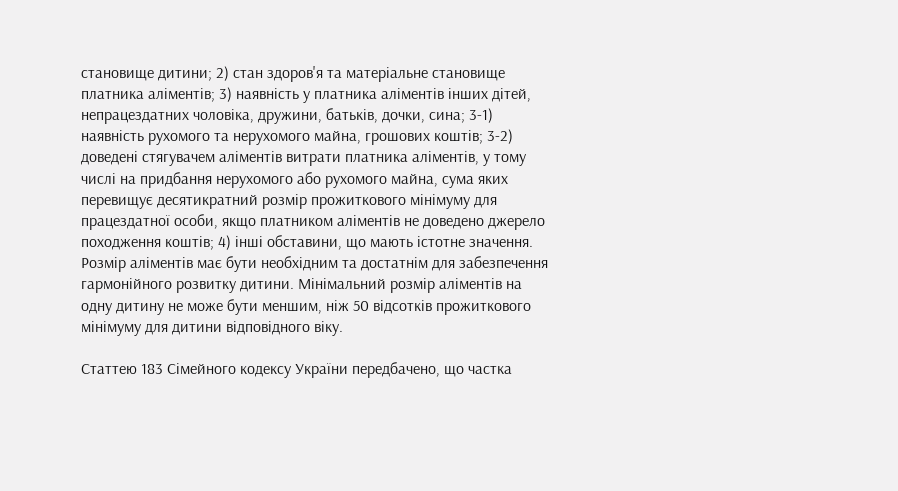становище дитини; 2) стан здоров'я та матеріальне становище платника аліментів; 3) наявність у платника аліментів інших дітей, непрацездатних чоловіка, дружини, батьків, дочки, сина; 3-1) наявність рухомого та нерухомого майна, грошових коштів; 3-2) доведені стягувачем аліментів витрати платника аліментів, у тому числі на придбання нерухомого або рухомого майна, сума яких перевищує десятикратний розмір прожиткового мінімуму для працездатної особи, якщо платником аліментів не доведено джерело походження коштів; 4) інші обставини, що мають істотне значення. Розмір аліментів має бути необхідним та достатнім для забезпечення гармонійного розвитку дитини. Мінімальний розмір аліментів на одну дитину не може бути меншим, ніж 50 відсотків прожиткового мінімуму для дитини відповідного віку.

Статтею 183 Сімейного кодексу України передбачено, що частка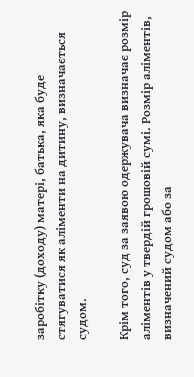заробітку (доходу) матері, батька, яка буде стягуватися як аліменти на дитину, визначається судом.

Крім того, суд за заявою одержувача визначає розмір аліментів у твердій грошовій сумі. Розмір аліментів, визначений судом або за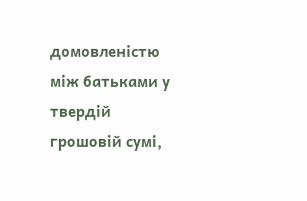домовленістю між батьками у твердій грошовій сумі,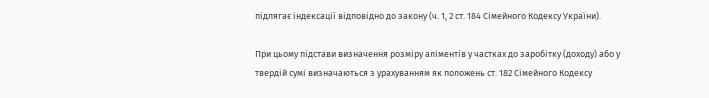підлягає індексації відповідно до закону (ч. 1, 2 ст. 184 Сімейного Кодексу України).

При цьому підстави визначення розміру аліментів у частках до заробітку (доходу) або у твердій сумі визначаються з урахуванням як положень ст. 182 Сімейного Кодексу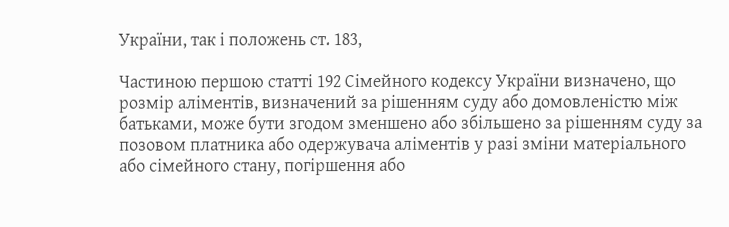України, так і положень ст. 183,

Частиною першою статті 192 Сімейного кодексу України визначено, що розмір аліментів, визначений за рішенням суду або домовленістю між батьками, може бути згодом зменшено або збільшено за рішенням суду за позовом платника або одержувача аліментів у разі зміни матеріального або сімейного стану, погіршення або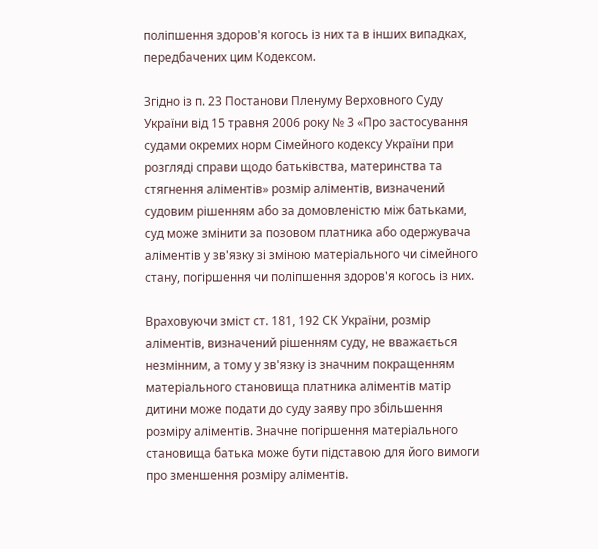поліпшення здоров'я когось із них та в інших випадках, передбачених цим Кодексом.

Згідно із п. 23 Постанови Пленуму Верховного Суду України від 15 травня 2006 року № 3 «Про застосування судами окремих норм Сімейного кодексу України при розгляді справи щодо батьківства, материнства та стягнення аліментів» розмір аліментів, визначений судовим рішенням або за домовленістю між батьками, суд може змінити за позовом платника або одержувача аліментів у зв'язку зі зміною матеріального чи сімейного стану, погіршення чи поліпшення здоров'я когось із них.

Враховуючи зміст ст. 181, 192 СК України, розмір аліментів, визначений рішенням суду, не вважається незмінним, а тому у зв'язку із значним покращенням матеріального становища платника аліментів матір дитини може подати до суду заяву про збільшення розміру аліментів. Значне погіршення матеріального становища батька може бути підставою для його вимоги про зменшення розміру аліментів.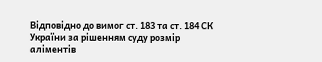Відповідно до вимог ст. 183 та ст. 184 СК України за рішенням суду розмір аліментів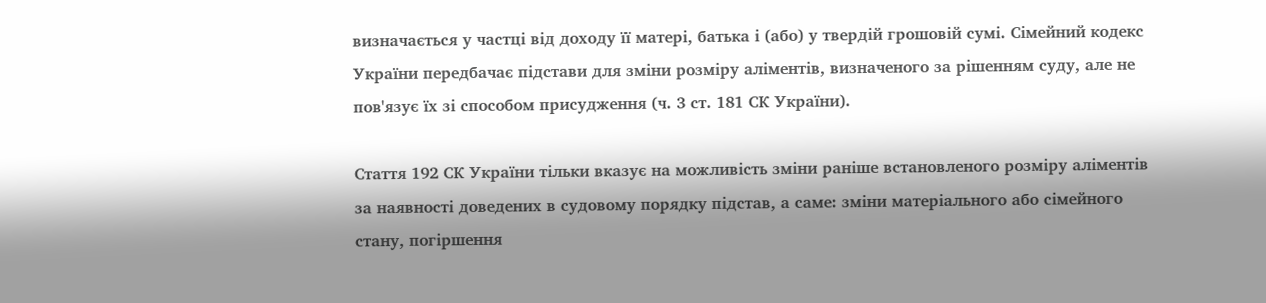визначається у частці від доходу її матері, батька і (або) у твердій грошовій сумі. Сімейний кодекс України передбачає підстави для зміни розміру аліментів, визначеного за рішенням суду, але не пов'язує їх зі способом присудження (ч. 3 ст. 181 СК України).

Стаття 192 СК України тільки вказує на можливість зміни раніше встановленого розміру аліментів за наявності доведених в судовому порядку підстав, а саме: зміни матеріального або сімейного стану, погіршення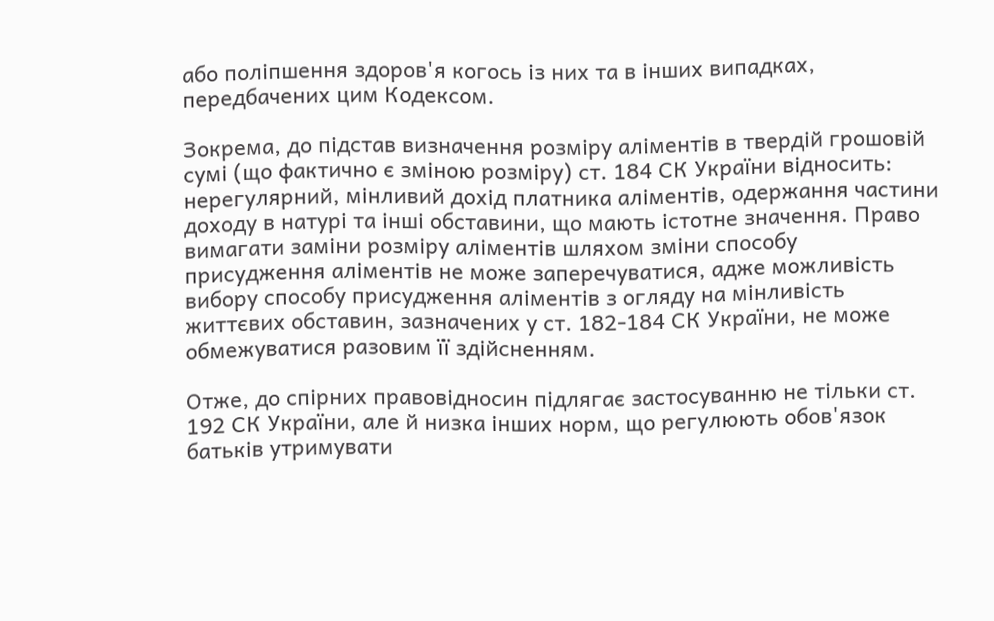або поліпшення здоров'я когось із них та в інших випадках, передбачених цим Кодексом.

Зокрема, до підстав визначення розміру аліментів в твердій грошовій сумі (що фактично є зміною розміру) ст. 184 СК України відносить: нерегулярний, мінливий дохід платника аліментів, одержання частини доходу в натурі та інші обставини, що мають істотне значення. Право вимагати заміни розміру аліментів шляхом зміни способу присудження аліментів не може заперечуватися, адже можливість вибору способу присудження аліментів з огляду на мінливість життєвих обставин, зазначених у ст. 182-184 СК України, не може обмежуватися разовим її здійсненням.

Отже, до спірних правовідносин підлягає застосуванню не тільки ст. 192 СК України, але й низка інших норм, що регулюють обов'язок батьків утримувати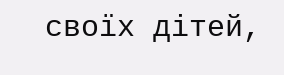своїх дітей,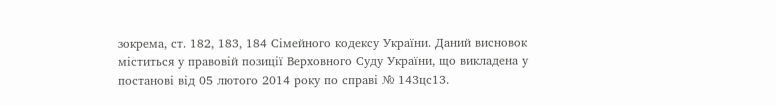зокрема, ст. 182, 183, 184 Сімейного кодексу України. Даний висновок міститься у правовій позиції Верховного Суду України, що викладена у постанові від 05 лютого 2014 року по справі № 143цс13.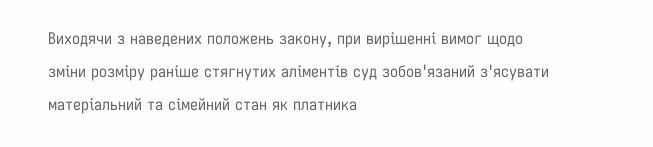Виходячи з наведених положень закону, при вирішенні вимог щодо зміни розміру раніше стягнутих аліментів суд зобов'язаний з'ясувати матеріальний та сімейний стан як платника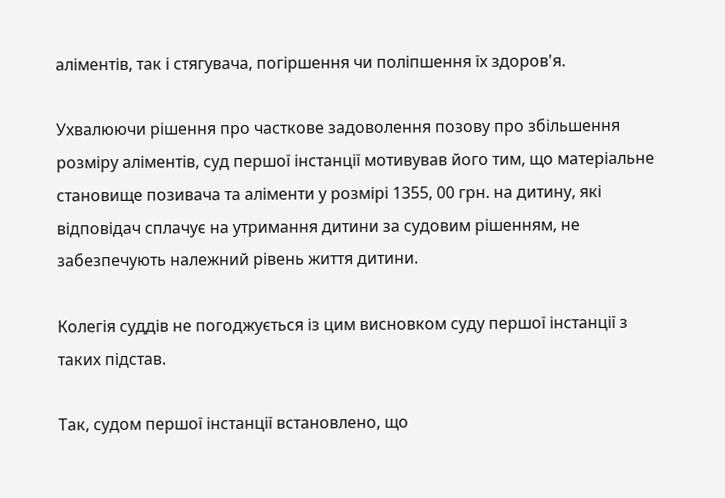аліментів, так і стягувача, погіршення чи поліпшення їх здоров'я.

Ухвалюючи рішення про часткове задоволення позову про збільшення розміру аліментів, суд першої інстанції мотивував його тим, що матеріальне становище позивача та аліменти у розмірі 1355, 00 грн. на дитину, які відповідач сплачує на утримання дитини за судовим рішенням, не забезпечують належний рівень життя дитини.

Колегія суддів не погоджується із цим висновком суду першої інстанції з таких підстав.

Так, судом першої інстанції встановлено, що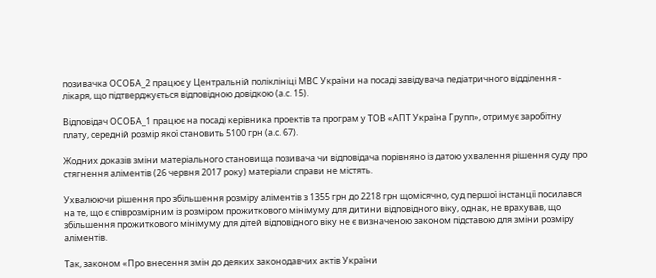позивачка ОСОБА_2 працює у Центральній поліклініці МВС України на посаді завідувача педіатричного відділення - лікаря, що підтверджується відповідною довідкою (а.с. 15).

Відповідач ОСОБА_1 працює на посаді керівника проектів та програм у ТОВ «АПТ Україна Групп», отримує заробітну плату, середній розмір якої становить 5100 грн (а.с. 67).

Жодних доказів зміни матеріального становища позивача чи відповідача порівняно із датою ухвалення рішення суду про стягнення аліментів (26 червня 2017 року) матеріали справи не містять.

Ухвалюючи рішення про збільшення розміру аліментів з 1355 грн до 2218 грн щомісячно, суд першої інстанції посилався на те, що є співрозмірним із розміром прожиткового мінімуму для дитини відповідного віку, однак, не врахував, що збільшення прожиткового мінімуму для дітей відповідного віку не є визначеною законом підставою для зміни розміру аліментів.

Так, законом «Про внесення змін до деяких законодавчих актів України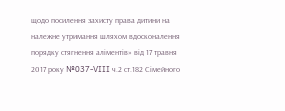щодо посилення захисту права дитини на належне утримання шляхом вдосконалення порядку стягнення аліментів» від 17 травня 2017 року №037-VIII ч.2 ст.182 Сімейного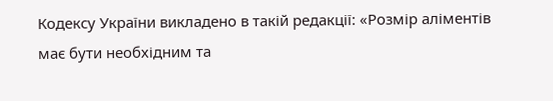Кодексу України викладено в такій редакції: «Розмір аліментів має бути необхідним та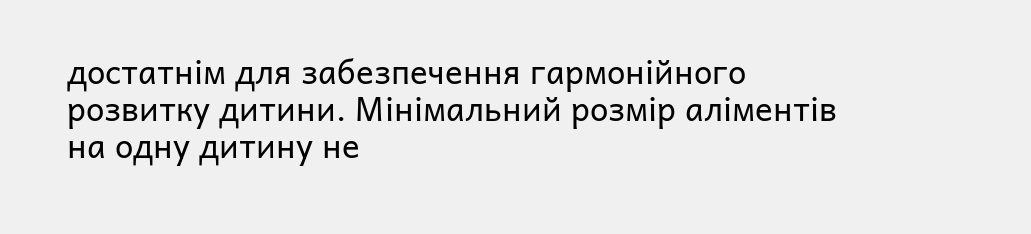достатнім для забезпечення гармонійного розвитку дитини. Мінімальний розмір аліментів на одну дитину не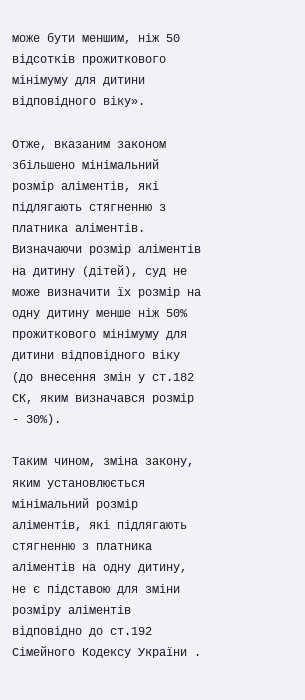може бути меншим, ніж 50 відсотків прожиткового мінімуму для дитини відповідного віку».

Отже, вказаним законом збільшено мінімальний розмір аліментів, які підлягають стягненню з платника аліментів. Визначаючи розмір аліментів на дитину (дітей), суд не може визначити їх розмір на одну дитину менше ніж 50% прожиткового мінімуму для дитини відповідного віку (до внесення змін у ст.182 СК, яким визначався розмір - 30%).

Таким чином, зміна закону, яким установлюється мінімальний розмір аліментів, які підлягають стягненню з платника аліментів на одну дитину, не є підставою для зміни розміру аліментів відповідно до ст.192 Сімейного Кодексу України .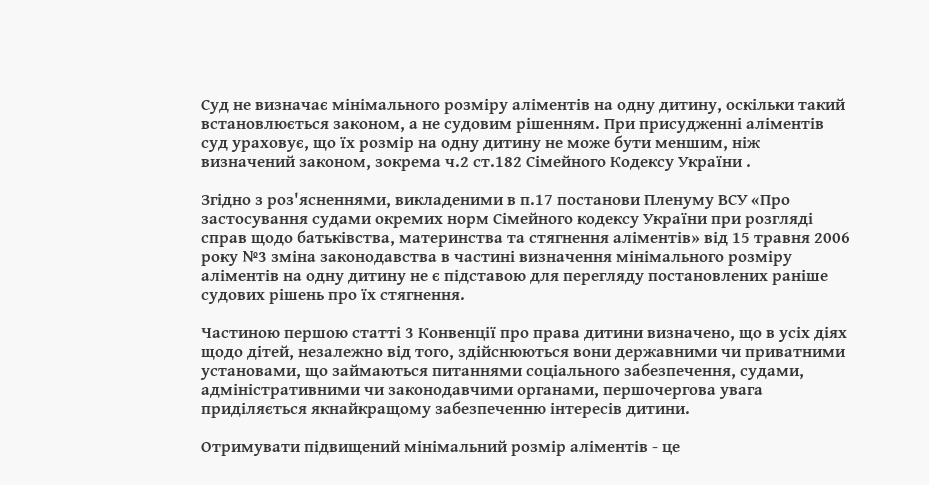Суд не визначає мінімального розміру аліментів на одну дитину, оскільки такий встановлюється законом, а не судовим рішенням. При присудженні аліментів суд ураховує, що їх розмір на одну дитину не може бути меншим, ніж визначений законом, зокрема ч.2 ст.182 Сімейного Кодексу України .

Згідно з роз'ясненнями, викладеними в п.17 постанови Пленуму ВСУ «Про застосування судами окремих норм Сімейного кодексу України при розгляді справ щодо батьківства, материнства та стягнення аліментів» від 15 травня 2006 року №3 зміна законодавства в частині визначення мінімального розміру аліментів на одну дитину не є підставою для перегляду постановлених раніше судових рішень про їх стягнення.

Частиною першою статті 3 Конвенції про права дитини визначено, що в усіх діях щодо дітей, незалежно від того, здійснюються вони державними чи приватними установами, що займаються питаннями соціального забезпечення, судами, адміністративними чи законодавчими органами, першочергова увага приділяється якнайкращому забезпеченню інтересів дитини.

Отримувати підвищений мінімальний розмір аліментів - це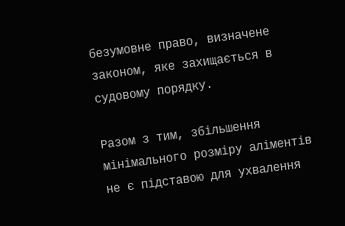безумовне право, визначене законом, яке захищається в судовому порядку.

Разом з тим, збільшення мінімального розміру аліментів не є підставою для ухвалення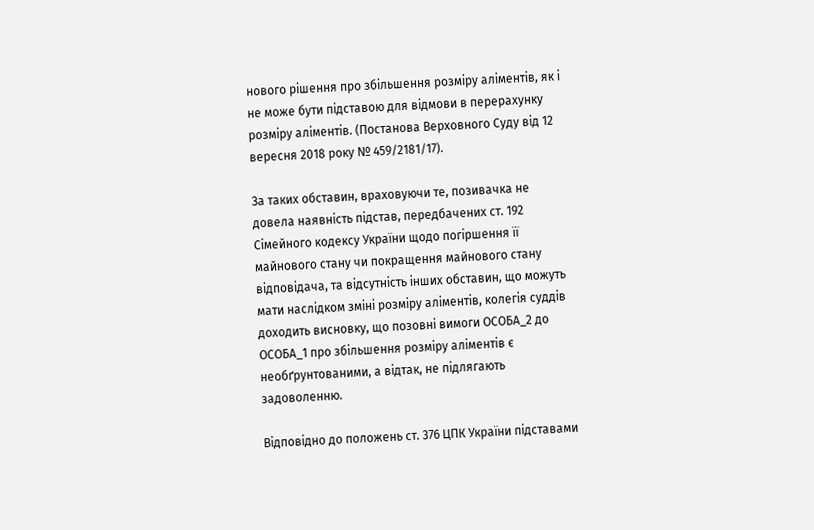нового рішення про збільшення розміру аліментів, як і не може бути підставою для відмови в перерахунку розміру аліментів. (Постанова Верховного Суду від 12 вересня 2018 року № 459/2181/17).

За таких обставин, враховуючи те, позивачка не довела наявність підстав, передбачених ст. 192 Сімейного кодексу України щодо погіршення її майнового стану чи покращення майнового стану відповідача, та відсутність інших обставин, що можуть мати наслідком зміні розміру аліментів, колегія суддів доходить висновку, що позовні вимоги ОСОБА_2 до ОСОБА_1 про збільшення розміру аліментів є необґрунтованими, а відтак, не підлягають задоволенню.

Відповідно до положень ст. 376 ЦПК України підставами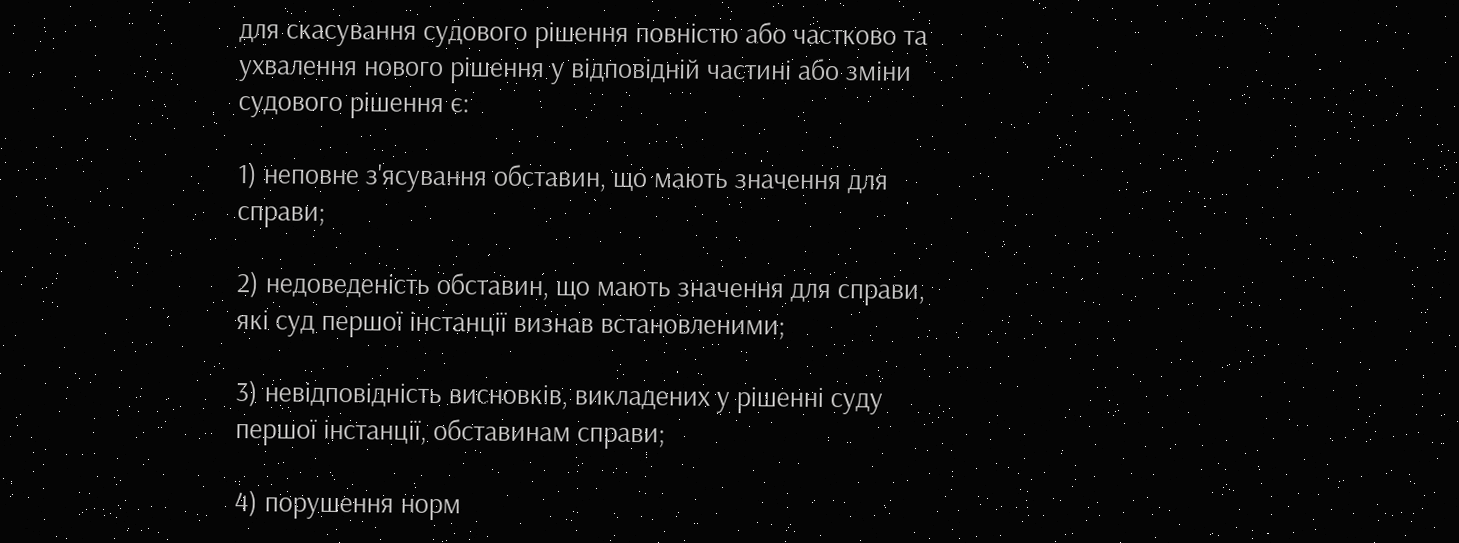для скасування судового рішення повністю або частково та ухвалення нового рішення у відповідній частині або зміни судового рішення є:

1) неповне з'ясування обставин, що мають значення для справи;

2) недоведеність обставин, що мають значення для справи, які суд першої інстанції визнав встановленими;

3) невідповідність висновків, викладених у рішенні суду першої інстанції, обставинам справи;

4) порушення норм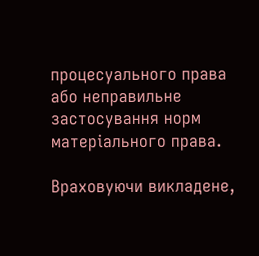процесуального права або неправильне застосування норм матеріального права.

Враховуючи викладене,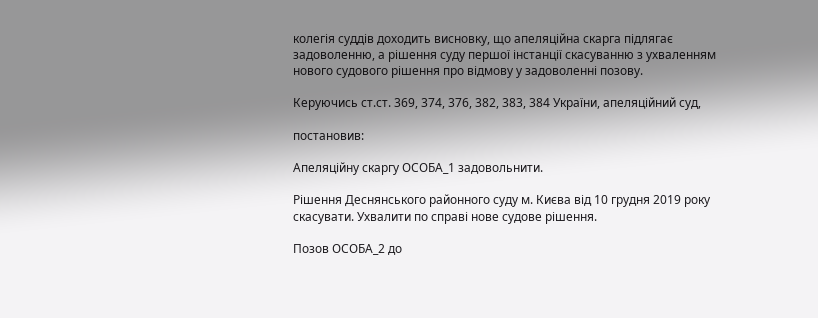колегія суддів доходить висновку, що апеляційна скарга підлягає задоволенню, а рішення суду першої інстанції скасуванню з ухваленням нового судового рішення про відмову у задоволенні позову.

Керуючись ст.ст. 369, 374, 376, 382, 383, 384 України, апеляційний суд,

постановив:

Апеляційну скаргу ОСОБА_1 задовольнити.

Рішення Деснянського районного суду м. Києва від 10 грудня 2019 року скасувати. Ухвалити по справі нове судове рішення.

Позов ОСОБА_2 до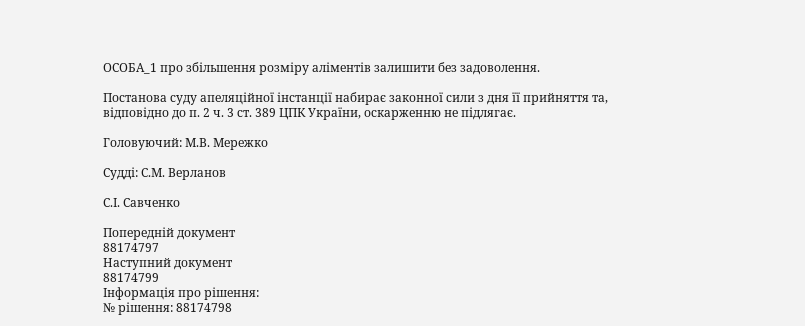ОСОБА_1 про збільшення розміру аліментів залишити без задоволення.

Постанова суду апеляційної інстанції набирає законної сили з дня її прийняття та, відповідно до п. 2 ч. 3 ст. 389 ЦПК України, оскарженню не підлягає.

Головуючий: М.В. Мережко

Судді: С.М. Верланов

С.І. Савченко

Попередній документ
88174797
Наступний документ
88174799
Інформація про рішення:
№ рішення: 88174798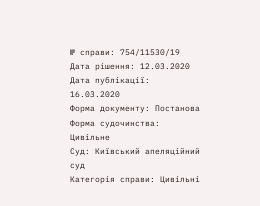№ справи: 754/11530/19
Дата рішення: 12.03.2020
Дата публікації: 16.03.2020
Форма документу: Постанова
Форма судочинства: Цивільне
Суд: Київський апеляційний суд
Категорія справи: Цивільні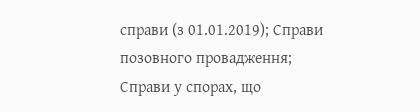справи (з 01.01.2019); Справи позовного провадження; Справи у спорах, що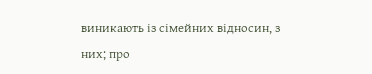виникають із сімейних відносин, з них; про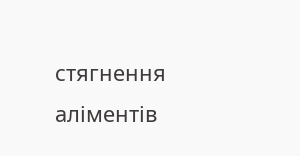стягнення аліментів